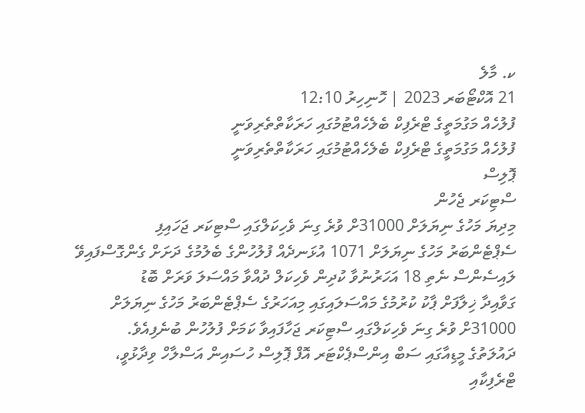ކ. މާލެ
21 އޮކްޓޯބަރ 2023 | ހޮނިހިރު 12:10
ފުލުހެއް މަގުމަތީގެ ޓްރެފިކް ބެލެހެއްޓުމުގައި ހަރަކާތްތެރިވަނީ
ފުލުހެއް މަގުމަތީގެ ޓްރެފިކް ބެލެހެއްޓުމުގައި ހަރަކާތްތެރިވަނީ
ޕޮލިސް
ސްޓިކަރ ޖެހުން
މިދިޔަ މަހުގެ ނިޔަލަށް 31000ށް ވުރެ ގިނަ ވެހިކަލްގައި ސްޓިކަރ ޖަހައިފި
ސެޕްޓެންބަރު މަހުގެ ނިޔަލަށް 1071 އުޅަނދެއް ފުލުހުންގެ ބެލުމުގެ ދަށަށް ގެންގޮސްފައިވޭ
ލައިސެންސް ނެތި 18 އަހަރުނުވާ ކުދިން ވެހިކަލް ދުއްވާ މައްސަލަ ވަރަށް ބޮޑު
ގަވާއިދާ ޚިލާފަށް ޕާކު ކުރުމުގެ މައްސަލައިގައި މިއަހަރުގެ ސެޕްޓެންބަރު މަހުގެ ނިޔަލަށް 31000ށް ވުރެ ގިނަ ވެހިކަލްގައި ސްޓިކަރ ޖަހާފައިވާ ކަމަށް ފުލުހުން ބުނެފިއެވެ.
ދައުލަތުގެ މީޑިއާގައި ސަބް އިންސްޕެކްޓަރ އޮފް ޕޮލިސް ހުސައިން އަސްލާހް ވިދާޅުވީ، ޓްރެފިކާއި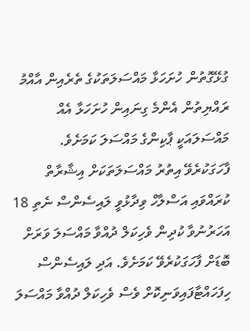ގުޅޭގޮތުން ހުށަހަޅާ މައްސަލަތަކުގެ ތެރެއިން އާއްމު ރައްޔިތުން އެންމެ ގިނައިން ހުށަހަޅާ އެއް މައްސަލައަކީ ޕާކިންގެ މައްސަލަ ކަމަށެވެ.
ފާހަގަކުރެވޭ އިތުރު މައްސަލަތަކަށް އިޝާރާތް ކުރައްވައި އަސްލާހް ވިދާޅުވީ ލައިސެންސް ނެތި 18 އަހަރުނުވާ ކުދިން ވެހިކަލް ދުއްވާ މައްސަލަ ވަރަށް ބޮޑަށް ފާހަގަކުރެވޭ ކަމަށެވެ. އަދި ލައިސެންސް ހިފަހައްޓާފައިވަނިކޮށް ވެސް ވެހިކަލް ދުއްވާ މައްސަލަ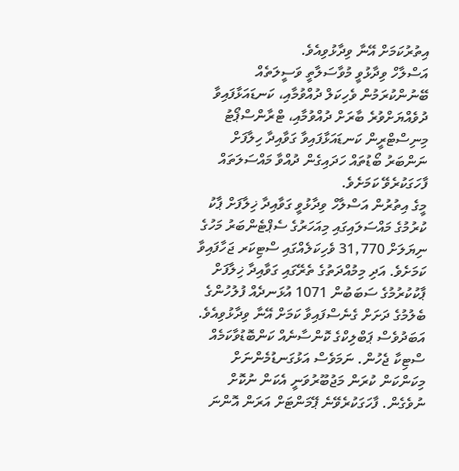އިތުރުކަމަށް އޭނާ ވިދާޅުވިއެވެ.
އަސްލާހް ވިދާޅުވީ މުވާސަލާތީ ވަސީލަތެއް ބޭނުންކުރަމުން ވެހިކަލް ދުއްވުމާއި، ކަނޑައަޅާފައިވާ ދުވެއްޔަށްވުރެ ބާރަށް ދުއްވުމާއި، ޓްރާންސްޕޯޓު މިނިސްޓްރީން ކަނޑައަޅާފައިވާ ގަވާއިދާ ހިލާފަށް ނަންބަރު ބޯޑުތައް ހަދައިގެން ދުއްވާ މައްސަލަތައް ފާހަގަކުރެވޭ ކަމަށެވެ.
މީގެ އިތުރުން އަސްލާހް ވިދާޅުވީ ގަވާއިދާ ޚިލާފަށް ޕާކު ކުރުމުގެ މައްސަލައިގައި މިއަހަރުގެ ސެޕްޓެންބަރު މަހުގެ ނިޔަލަށް 31,770 ވެހިކަލެއްގައި ސްޓިކަރ ޖަހާފައިވާ ކަމަށެވެ. އަދި މިމުއްދަތުގެ ތެރޭގައި ގަވާއިދާ ޚިލާފަށް ޕާކުކުރުމުގެ ސަބަބުން 1071 އުޅަނދެއް ފުލުހުންގެ ބެލުމުގެ ދަށަށް ގެނެސްފައިވާ ކަމަށް އޭނާ ވިދާޅުވިއެވެ.
އަބަދުވެސް ޕަބްލިކްގެ ކޮންސާނެއް ކަންބޮޑުވާކަމެއް ސްޓިކާ ޖެހުން. ނަމަވެސް އަޅުގަނޑުމެންނަށް މިކަންކަން ކުރަން މަޖުބޫރުވަނީ އެކަން ނުކޮށް ނުވެގެން. ފާހަގަކުރެވޭނެ ޕޭމަންޓަށް އަރަން އޮންނަ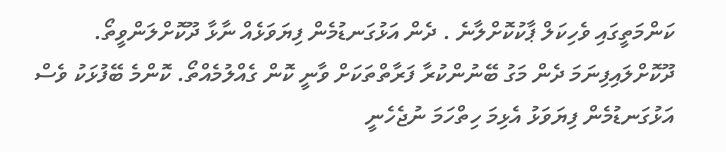ކަންމަތީގައި ވެހިކަލް ޕާކުކޮށްލާނެ . ދެން އަޅުގަނޑުމެން ފިޔަވަޅެއް ނާޅާ ދޫކޮށްލަންވީތޯ. ދޫކޮށްލައިފިނަމަ ދެން މަގު ބޭނުންކުރާ ފަރާތްތަކަށް ވާނީ ކޮން ގެއްލުމެއްތޯ. ކޮންމެ ބޭފުޅަކު ވެސް އަޅުގަނޑުމެން ފިޔަވަޅު އެޅިމަ ހިތްހަމަ ނުޖެހެނީ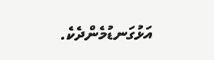އަޅުގަނޑުމެންދެކެ.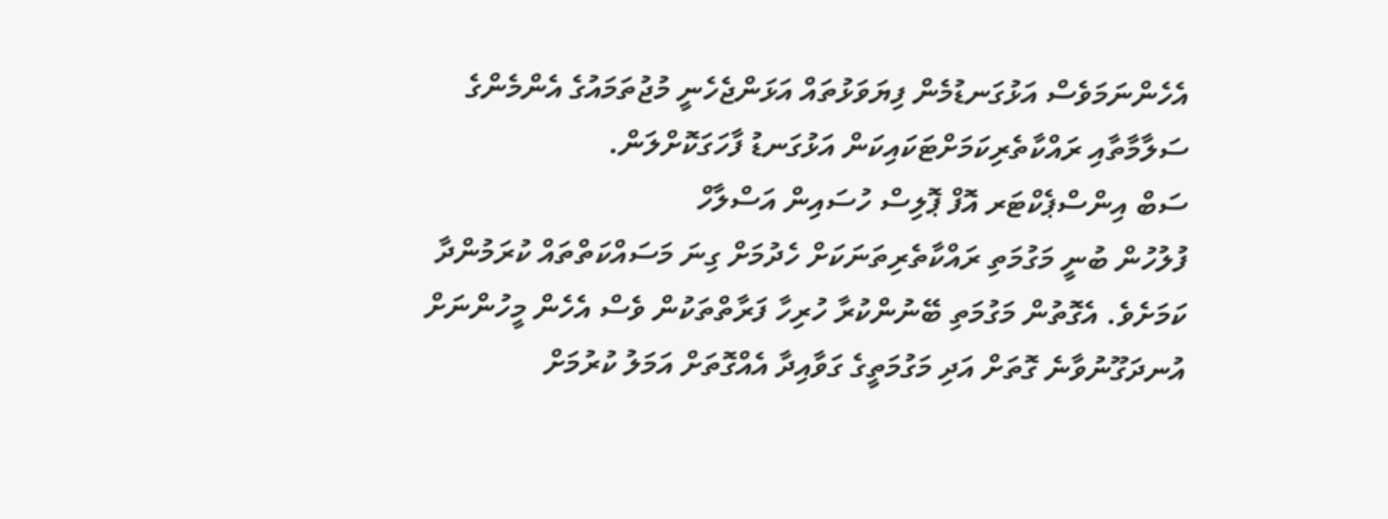އެހެންނަމަވެސް އަޅުގަނޑުމެން ފިޔަވަޅުތައް އަޅަންޖެހެނީ މުޖުތަމައުގެ އެންމެންގެ ސަލާމާތާއި ރައްކާތެރިކަމަށްޓަކައިކަން އަޅުގަނޑު ފާހަގަކޮށްލަން.
ސަބް އިންސްޕެކްޓަރ އޮފް ޕޮލިސް ހުސައިން އަސްލާހް
ފުލުހުން ބުނީ މަގުމަތި ރައްކާތެރިތަނަކަށް ހެދުމަށް ގިނަ މަސައްކަތްތައް ކުރަމުންދާ ކަމަށެވެ. އެގޮތުން މަގުމަތި ބޭނުންކުރާ ހުރިހާ ފަރާތްތަކުން ވެސް އެހެން މީހުންނަށް އުނދަގޫނުވާނެ ގޮތަށް އަދި މަގުމަތީގެ ގަވާއިދާ އެއްގޮތަށް އަމަލު ކުރުމަށް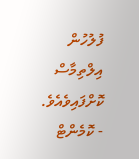ފުލުހުން އިލްތިމާސް ކޮށްފައިވެއެވެ.
- ކޮމެންޓް